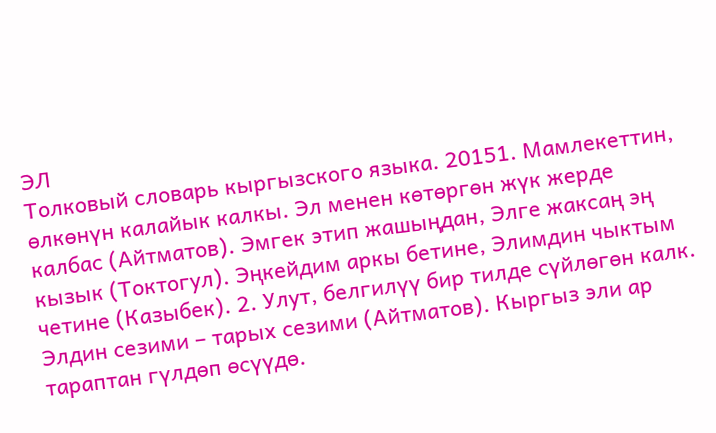ЭЛ
Толковый словарь кыргызского языка. 20151. Мамлекеттин, өлкөнүн калайык калкы. Эл менен көтөргөн жүк жерде калбас (Айтматов). Эмгек этип жашыңдан, Элге жаксаң эң кызык (Токтогул). Эңкейдим аркы бетине, Элимдин чыктым четине (Казыбек). 2. Улут, белгилүү бир тилде сүйлөгөн калк. Элдин сезими – тарых сезими (Айтматов). Кыргыз эли ар тараптан гүлдөп өсүүдө.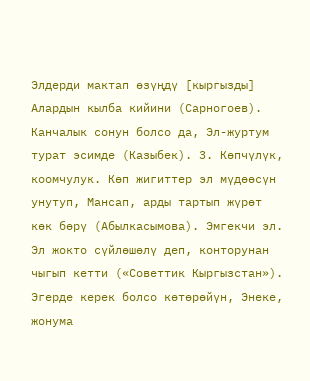Элдерди мактап өзүңдү [кыргызды] Алардын кылба кийини (Сарногоев). Канчалык сонун болсо да, Эл-журтум турат эсимде (Казыбек). 3. Көпчүлүк, коомчулук. Көп жигиттер эл мүдөөсүн унутуп, Мансап, арды тартып жүрөт көк бөрү (Абылкасымова). Эмгекчи эл. Эл жокто сүйлөшөлү деп, конторунан чыгып кетти («Советтик Кыргызстан»). Эгерде керек болсо көтөрөйүн, Энеке, жонума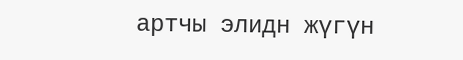артчы элидн жүгүн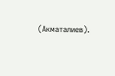(Акматалиев).